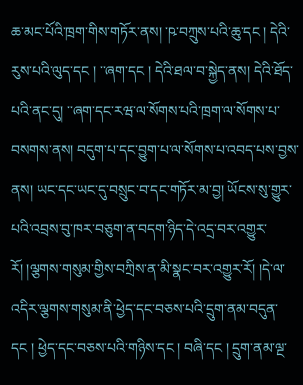ཆ་མང་པོའི་ཁྲག་གིས་གཏོར་ནས། ་ཥ་བཀྲུས་པའི་ཆུ་དང ། དེའི་རུས་པའི་ལུད་དང ། ་་ཞག་དང ། དེའི་ཐལ་བ་སྐྱེད་ནས། དེའི་ཐོད་པའི་ནང་དུ། ་་ཞག་དང་རཝ་ལ་སོགས་པའི་ཁྲག་ལ་སོགས་པ་བསགས་ནས། བདུག་པ་དང་བྱུག་པ་ལ་སོགས་པ་འབད་པས་བྱས་ནས། ཡང་དང་ཡང་དུ་བསྲུང་བ་དང་གཏོར་མ་བྱ། ཡོངས་སུ་གྱུར་པའི་འབྲས་བུ་ཁར་བཅུག་ན་བདག་ཉིད་དེ་འདྲ་བར་འགྱུར་རོ། །ལྕགས་གསུམ་གྱིས་བཀྲིས་ན་མི་སྣང་བར་འགྱུར་རོ། །དེ་ལ་འདིར་ལྕགས་གསུམ་ནི་ཕྱེད་དང་བཅས་པའི་དྲུག་ནམ་བདུན་དང ། ཕྱེད་དང་བཅས་པའི་གཉིས་དང ། བཞི་དང ། དྲུག་ནམ་ལྔ་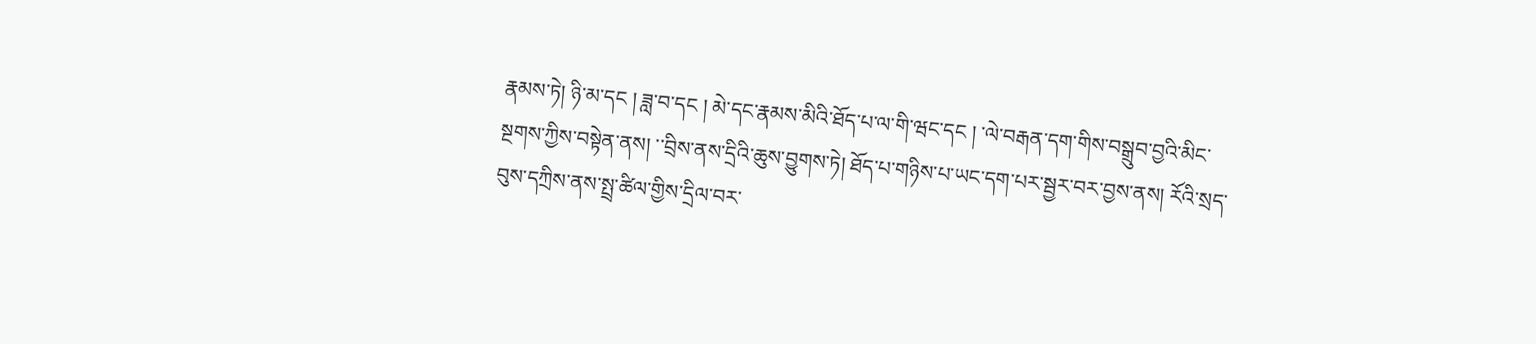རྣམས་ཏེ། ཉི་མ་དང ། ཟླ་བ་དང ། མེ་དང་རྣམས་མིའི་ཐོད་པ་ལ་གི་ཝང་དང ། ་ལེ་བརྒན་དག་གིས་བསྒྲུབ་བྱའི་མིང་སྔགས་ཀྱིས་བསྟེན་ནས། ་་བྲིས་ནས་དྲིའི་ཆུས་བྱུགས་ཏེ། ཐོད་པ་གཉིས་པ་ཡང་དག་པར་སྦྱར་བར་བྱས་ནས། རོའི་སྲད་བུས་དཀྲིས་ནས་སྤྲ་ཚིལ་གྱིས་དྲིལ་བར་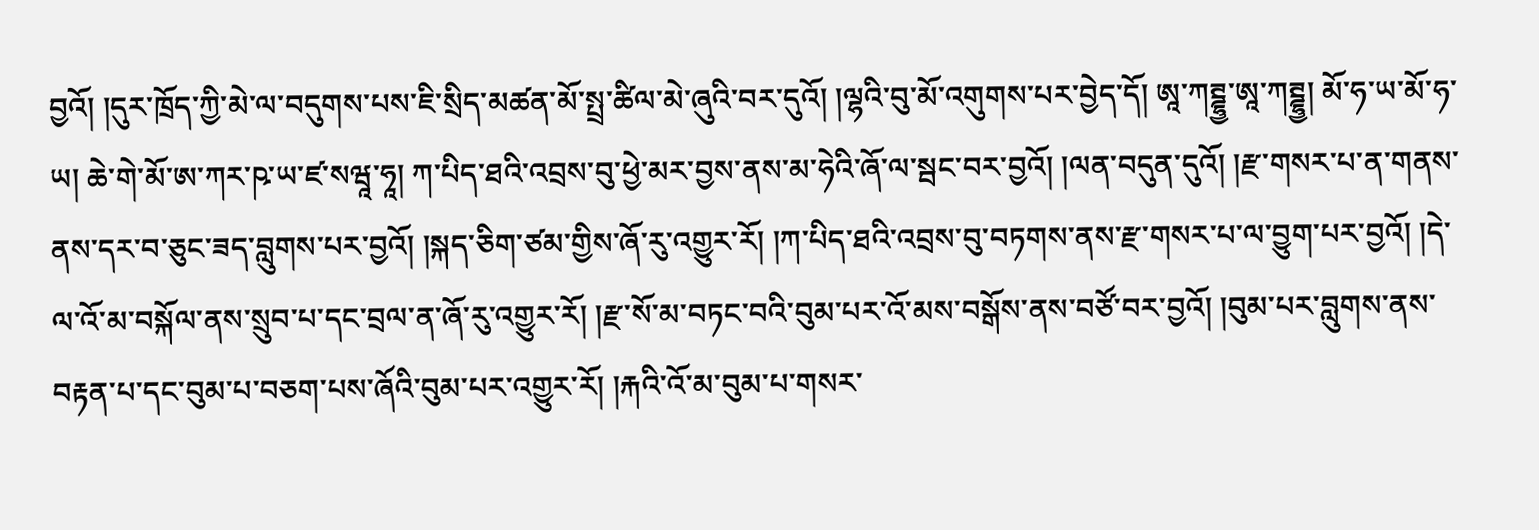བྱའོ། །དུར་ཁྲོད་ཀྱི་མེ་ལ་བདུགས་པས་ཇི་སྲིད་མཚན་མོ་སྤྲ་ཚིལ་མེ་ཞུའི་བར་དུའོ། །ལྷའི་བུ་མོ་འགུགས་པར་བྱེད་དོ། ཨཱ་ཀཊྜྷྱ་ཨཱ་ཀཊྜྷྱ། མོ་ཧ་ཡ་མོ་ཧ་ཡ། ཆེ་གེ་མོ་ཨ་ཀར་ཥ་ཡ་ཛ་སཝཱ་ཧཱ། ཀ་པིད་ཐའི་འབྲས་བུ་ཕྱེ་མར་བྱས་ནས་མ་ཧེའི་ཞོ་ལ་སྦང་བར་བྱའོ། །ལན་བདུན་དུའོ། །རྫ་གསར་པ་ན་གནས་ནས་དར་བ་ཅུང་ཟད་བླུགས་པར་བྱའོ། །སྐད་ཅིག་ཙམ་གྱིས་ཞོ་རུ་འགྱུར་རོ། །ཀ་པིད་ཐའི་འབྲས་བུ་བཏགས་ནས་རྫ་གསར་པ་ལ་བྱུག་པར་བྱའོ། །དེ་ལ་འོ་མ་བསྐོལ་ནས་སྲུབ་པ་དང་བྲལ་ན་ཞོ་རུ་འགྱུར་རོ། །རྫ་སོ་མ་བཏང་བའི་བུམ་པར་འོ་མས་བསྒོས་ནས་བཙོ་བར་བྱའོ། །བུམ་པར་བླུགས་ནས་བརྟན་པ་དང་བུམ་པ་བཅག་པས་ཞོའི་བུམ་པར་འགྱུར་རོ། །རྐའི་འོ་མ་བུམ་པ་གསར་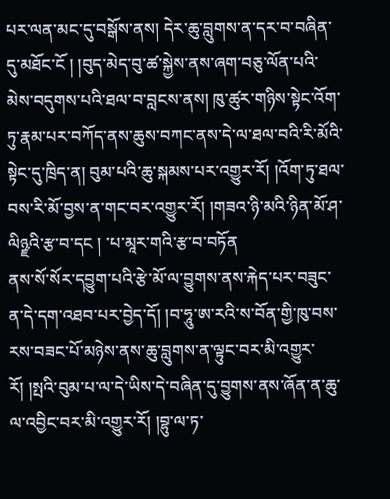པར་ལན་མང་དུ་བསྒོས་ནས། དེར་ཆུ་བླུགས་ན་དར་བ་བཞིན་དུ་མཐོང་ངོ ། །བུད་མེད་བུ་ཚ་སྐྱེས་ནས་ཞག་བཅུ་ལོན་པའི་མེས་བདུགས་པའི་ཐལ་བ་བླངས་ནས། ཁུ་ཚུར་གཉིས་སྟེང་འོག་ཏུ་རྣམ་པར་བཀོད་ནས་ཆུས་བཀང་ནས་དེ་ལ་ཐལ་བའི་རི་མོའི་སྟེང་དུ་ཁྲིད་ན། བུམ་པའི་ཆུ་སྐམས་པར་འགྱུར་རོ། །འོག་ཏུ་ཐལ་བས་རི་མོ་བྱས་ན་གང་བར་འགྱུར་རོ། །གཟའ་ཉི་མའི་ཉིན་མོ་ཤ་ལིཉྫའི་རྩ་བ་དང ། ་པ་མཱར་གའི་རྩ་བ་བཏོན
ནས་སོ་སོར་དབྱུག་པའི་རྩེ་མོ་ལ་བྱུགས་ནས་རྐེད་པར་བཟུང་ན་དེ་དག་འཐབ་པར་བྱེད་དོ། །བ་ཧཱུ་ཨ་རའི་ས་བོན་གྱི་ཁུ་བས་རས་བཟང་པོ་མཉེས་ནས་ཆུ་བླུགས་ན་ལྟུང་བར་མི་འགྱུར་རོ། །སྤའི་བུམ་པ་ལ་དེ་ཡིས་དེ་བཞིན་དུ་བྱུགས་ནས་ཞོན་ན་ཆུ་ལ་འབྱིང་བར་མི་འགྱུར་རོ། །བྷུ་ལ་ཏ་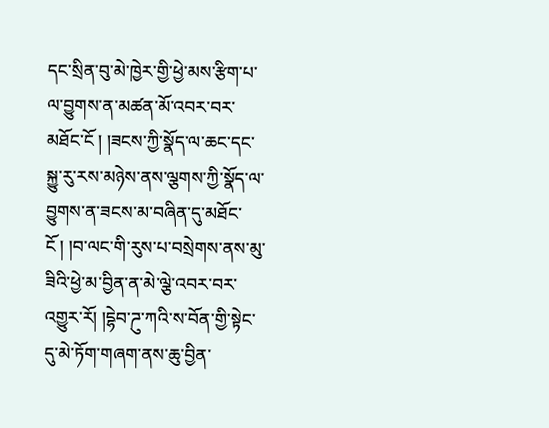དང་སྲིན་བུ་མེ་ཁྱེར་གྱི་ཕྱེ་མས་རྩིག་པ་ལ་བྱུགས་ན་མཚན་མོ་འབར་བར་མཐོང་ངོ ། །ཟངས་ཀྱི་སྣོད་ལ་ཆང་དང་སྐྱུ་རུ་རས་མཉེས་ནས་ལྕགས་ཀྱི་སྣོད་ལ་བྱུགས་ན་ཟངས་མ་བཞིན་དུ་མཐོང་ངོ ། །བ་ལང་གི་རུས་པ་བསྲེགས་ནས་མུ་ཟིའི་ཕྱེ་མ་བྱིན་ན་མེ་ལྕེ་འབར་བར་འགྱུར་རོ། །དྷེབ་ཌུ་ཀའི་ས་བོན་གྱི་སྟེང་དུ་མེ་ཏོག་གཞག་ནས་ཆུ་བྱིན་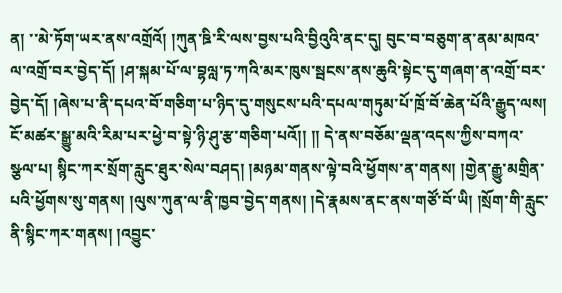ན། ་་མེ་ཏོག་ཡར་ནས་འགྲོའོ། །ཀུན་ཋི་རི་ལས་བྱས་པའི་བྱིའུའི་ནང་དུ། བུང་བ་བཅུག་ན་ནམ་མཁའ་ལ་འགྲོ་བར་བྱེད་དོ། །ཤ་སྐམ་པོ་ལ་བྷལླ་ཏ་ཀའི་མར་ཁུས་སྦངས་ནས་ཆུའི་སྟེང་དུ་གཞག་ན་འགྲོ་བར་བྱེད་དོ། །ཞེས་པ་ནི་དཔའ་བོ་གཅིག་པ་ཉིད་དུ་གསུངས་པའི་དཔལ་གཏུམ་པོ་ཁྲོ་བོ་ཆེན་པོའི་རྒྱུད་ལས། ངོ་མཚར་སྒྱུ་མའི་རིམ་པར་ཕྱེ་བ་སྟེ་ཉི་ཤུ་རྩ་གཅིག་པའོ།། །། དེ་ནས་བཅོམ་ལྡན་འདས་ཀྱིས་བཀའ་སྩལ་པ། སྙིང་ཀར་སྲོག་རླུང་ཐུར་སེལ་བཤད། །མཉམ་གནས་ལྟེ་བའི་ཕྱོགས་ན་གནས། །གྱེན་རྒྱུ་མགྲིན་པའི་ཕྱོགས་སུ་གནས། །ལུས་ཀུན་ལ་ནི་ཁྱབ་བྱེད་གནས། །དེ་རྣམས་ནང་ནས་གཙོ་བོ་ཡི། །སྲོག་གི་རླུང་ནི་སྙིང་ཀར་གནས། །འབྱུང་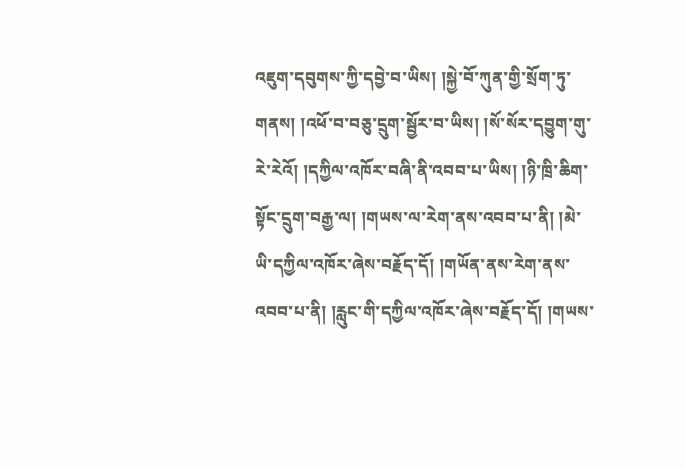འཇུག་དབུགས་ཀྱི་དབྱེ་བ་ཡིས། །སྐྱེ་བོ་ཀུན་གྱི་སྲོག་ཏུ་གནས། །འཕོ་བ་བཅུ་དྲུག་སྦྱོར་བ་ཡིས། །སོ་སོར་དབྱུག་གུ་རེ་རེའོ། །དཀྱིལ་འཁོར་བཞི་ནི་འབབ་པ་ཡིས། །ཉི་ཁྲི་ཆིག་སྟོང་དྲུག་བརྒྱ་ལ། །གཡས་ལ་རེག་ནས་འབབ་པ་ནི། །མེ་ཡི་དཀྱིལ་འཁོར་ཞེས་བརྗོད་དོ། །གཡོན་ནས་རེག་ནས་འབབ་པ་ནི། །རླུང་གི་དཀྱིལ་འཁོར་ཞེས་བརྗོད་དོ། །གཡས་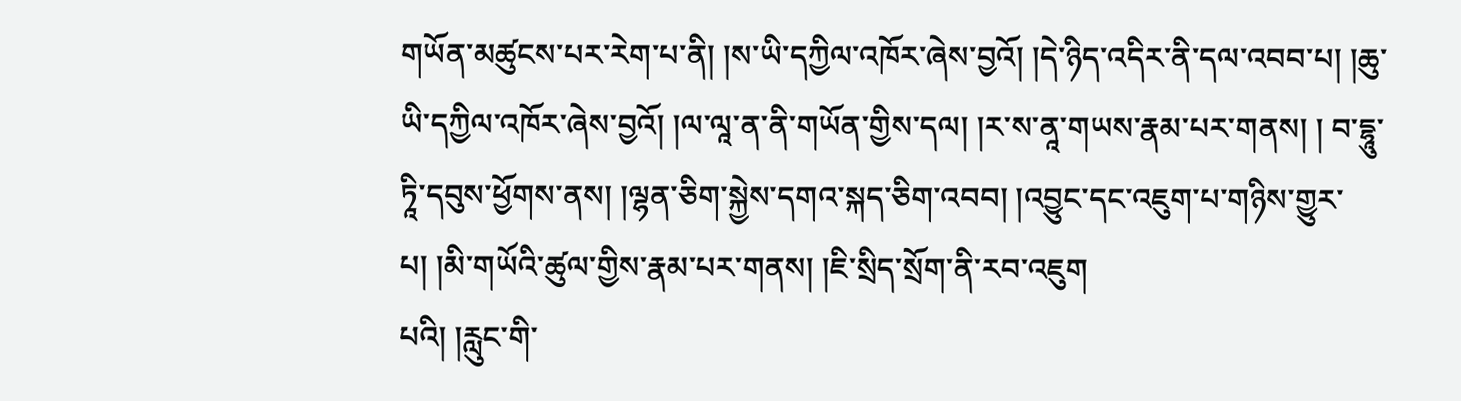གཡོན་མཚུངས་པར་རེག་པ་ནི། །ས་ཡི་དཀྱིལ་འཁོར་ཞེས་བྱའོ། །དེ་ཉིད་འདིར་ནི་དལ་འབབ་པ། །ཆུ་ཡི་དཀྱིལ་འཁོར་ཞེས་བྱའོ། །ལ་ལཱ་ན་ནི་གཡོན་གྱིས་དལ། །ར་ས་ནཱ་གཡས་རྣམ་པར་གནས། ། བ་དྷཱུ་ཏཱི་དབུས་ཕྱོགས་ནས། །ལྷན་ཅིག་སྐྱེས་དགའ་སྐད་ཅིག་འབབ། །འབྱུང་དང་འཇུག་པ་གཉིས་གྱུར་པ། །མི་གཡོའི་ཚུལ་གྱིས་རྣམ་པར་གནས། །ཇི་སྲིད་སྲོག་ནི་རབ་འཇུག
པའི། །རླུང་གི་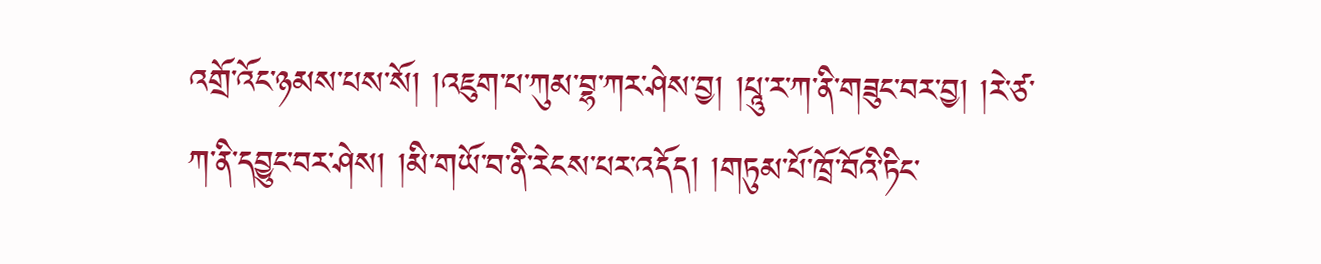འགྲོ་འོང་ཉམས་པས་སོ། །འཇུག་པ་ཀུམ་བྷ་ཀར་ཤེས་བྱ། །པཱུ་ར་ཀ་ནི་གཟུང་བར་བྱ། །རེ་ཙ་ཀ་ནི་དབྱུང་བར་ཤེས། །མི་གཡོ་བ་ནི་རེངས་པར་འདོད། །གཏུམ་པོ་ཁྲོ་བོའི་ཏིང་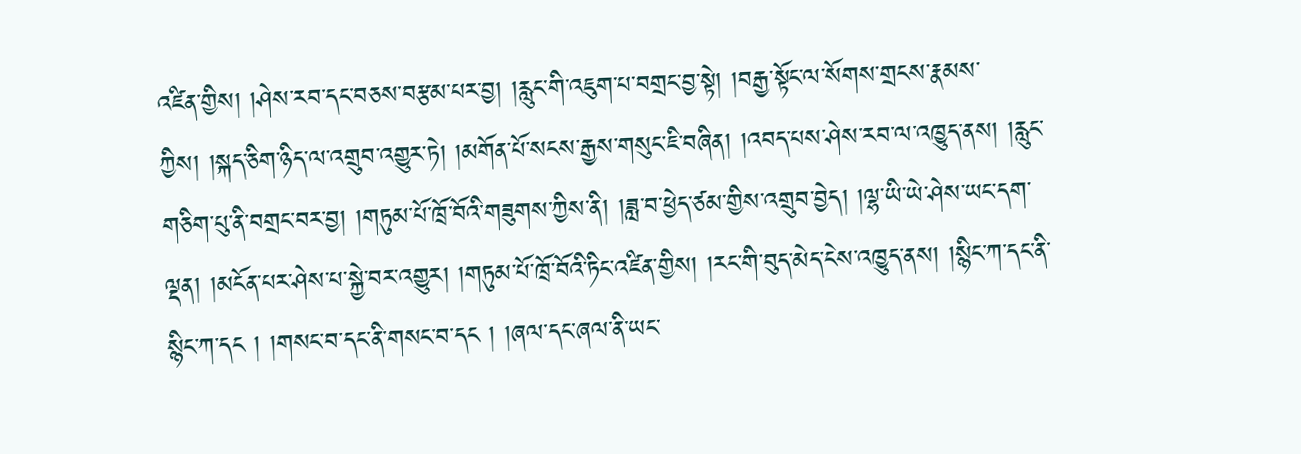འཛིན་གྱིས། །ཤེས་རབ་དང་བཅས་བརྩམ་པར་བྱ། །རླུང་གི་འཇུག་པ་བགྲང་བྱ་སྟེ། །བརྒྱ་སྟོང་ལ་སོགས་གྲངས་རྣམས་ཀྱིས། །སྐད་ཅིག་ཉིད་ལ་འགྲུབ་འགྱུར་ཏེ། །མགོན་པོ་སངས་རྒྱས་གསུང་ཇི་བཞིན། །འབད་པས་ཤེས་རབ་ལ་འཁྱུད་ནས། །རླུང་གཅིག་པུ་ནི་བགྲང་བར་བྱ། །གཏུམ་པོ་ཁྲོ་བོའི་གཟུགས་ཀྱིས་ནི། །ཟླ་བ་ཕྱེད་ཙམ་གྱིས་འགྲུབ་བྱེད། །ལྷ་ཡི་ཡེ་ཤེས་ཡང་དག་ལྡན། །མངོན་པར་ཤེས་པ་སྐྱེ་བར་འགྱུར། །གཏུམ་པོ་ཁྲོ་བོའི་ཏིང་འཛིན་གྱིས། །རང་གི་བུད་མེད་ངེས་འཁྱུད་ནས། །སྙིང་ཀ་དང་ནི་སྙིང་ཀ་དང ། །གསང་བ་དང་ནི་གསང་བ་དང ། །ཞལ་དང་ཞལ་ནི་ཡང་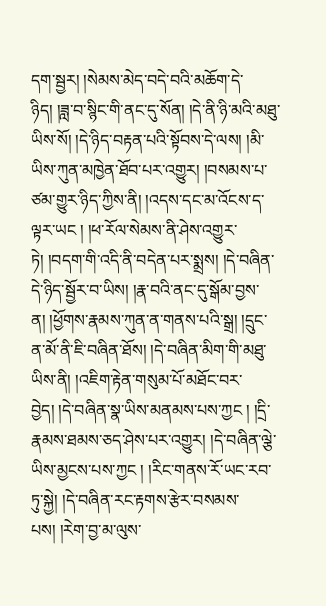དག་སྦྱར། །སེམས་མེད་བདེ་བའི་མཆོག་དེ་ཉིད། །ཟླ་བ་སྙིང་གི་ནང་དུ་སོན། །དེ་ནི་ཉི་མའི་མཐུ་ཡིས་སོ། །དེ་ཉིད་བརྟན་པའི་སྟོབས་དེ་ལས། །མི་ཡིས་ཀུན་མཁྱེན་ཐོབ་པར་འགྱུར། །བསམས་པ་ཙམ་གྱུར་ཉིད་ཀྱིས་ནི། །འདས་དང་མ་འོངས་ད་ལྟར་ཡང ། །ཕ་རོལ་སེམས་ནི་ཤེས་འགྱུར་ཏེ། །བདག་གི་འདི་ནི་བདེན་པར་སྨྲས། །དེ་བཞིན་དེ་ཉིད་སྦྱོར་བ་ཡིས། །རྣ་བའི་ནང་དུ་སྒོམ་བྱས་ན། །ཕྱོགས་རྣམས་ཀུན་ན་གནས་པའི་སྒྲ། །དྲུང་ན་མོ་ནི་ཇི་བཞིན་ཐོས། །དེ་བཞིན་མིག་གི་མཐུ་ཡིས་ནི། །འཇིག་རྟེན་གསུམ་པོ་མཐོང་བར་བྱེད། །དེ་བཞིན་སྣ་ཡིས་མནམས་པས་ཀྱང ། །དྲི་རྣམས་ཐམས་ཅད་ཤེས་པར་འགྱུར། །དེ་བཞིན་ལྕེ་ཡིས་མྱངས་པས་ཀྱང ། །རིང་གནས་རོ་ཡང་རབ་ཏུ་སྐྱེ། །དེ་བཞིན་རང་རྟགས་རྩེར་བསམས་པས། །རེག་བྱ་མ་ལུས་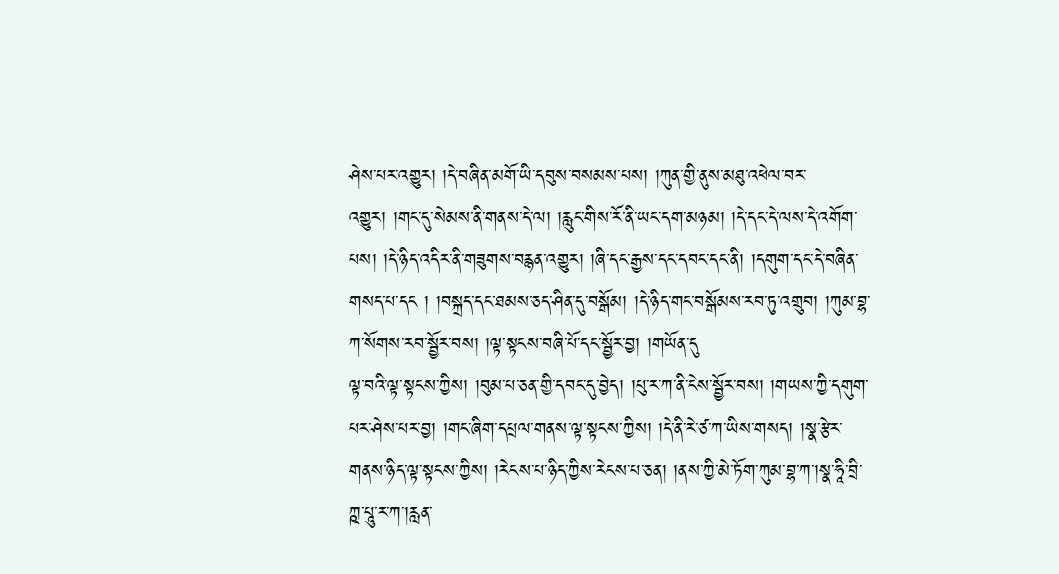ཤེས་པར་འགྱུར། །དེ་བཞིན་མགོ་ཡི་དབུས་བསམས་པས། །ཀུན་གྱི་ནུས་མཐུ་འཕེལ་བར་འགྱུར། །གང་དུ་སེམས་ནི་གནས་དེ་ལ། །རླུང་གིས་རོ་ནི་ཡང་དག་མཉམ། །དེ་དང་དེ་ལས་དེ་འགོག་པས། །དེ་ཉིད་འདིར་ནི་གཟུགས་བརྙན་འགྱུར། །ཞི་དང་རྒྱས་དང་དབང་དང་ནི། །དགུག་དང་དེ་བཞིན་གསད་པ་དང ། །བསྐྲད་དང་ཐམས་ཅད་ཤིན་དུ་བསྒོམ། །དེ་ཉིད་གང་བསྒོམས་རབ་ཏུ་འགྲུབ། །ཀུམ་བྷ་ཀ་སོགས་རབ་སྦྱོར་བས། །ལྟ་སྟངས་བཞི་པོ་དང་སྦྱོར་བྱ། །གཡོན་དུ
ལྟ་བའི་ལྟ་སྟངས་ཀྱིས། །བུམ་པ་ཅན་གྱི་དབང་དུ་བྱེད། །པུ་ར་ཀ་ནི་ངེས་སྦྱོར་བས། །གཡས་ཀྱི་དགུག་པར་ཤེས་པར་བྱ། །གང་ཞིག་དཔྲལ་གནས་ལྟ་སྟངས་ཀྱིས། །དེ་ནི་རེ་ཙ་ཀ་ཡིས་གསད། །སྣ་རྩེར་གནས་ཉིད་ལྟ་སྟངས་ཀྱིས། །རེངས་པ་ཉིད་ཀྱིས་རེངས་པ་ཅན། །ནས་ཀྱི་མེ་ཏོག་ཀུམ་བྷ་ཀ་།སྣ་ཧཱི་བྲི་ཀྵ་པཱུ་ར་ཀ་།རླན་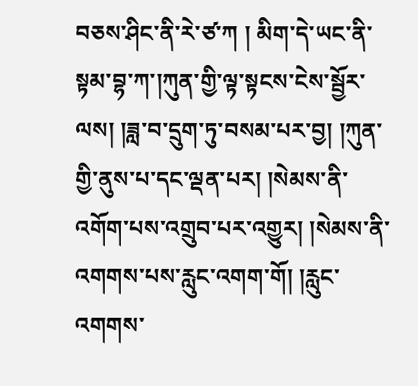བཅས་ཤིང་ནི་རེ་ཙ་ཀ ། མིག་དེ་ཡང་ནི་སྟམ་བྷ་ཀ་།ཀུན་གྱི་ལྟ་སྟངས་ངེས་སྦྱོར་ལས། །ཟླ་བ་དྲུག་ཏུ་བསམ་པར་བྱ། །ཀུན་གྱི་ནུས་པ་དང་ལྡན་པར། །སེམས་ནི་འགོག་པས་འགྲུབ་པར་འགྱུར། །སེམས་ནི་འགགས་པས་རླུང་འགག་གོ། །རླུང་འགགས་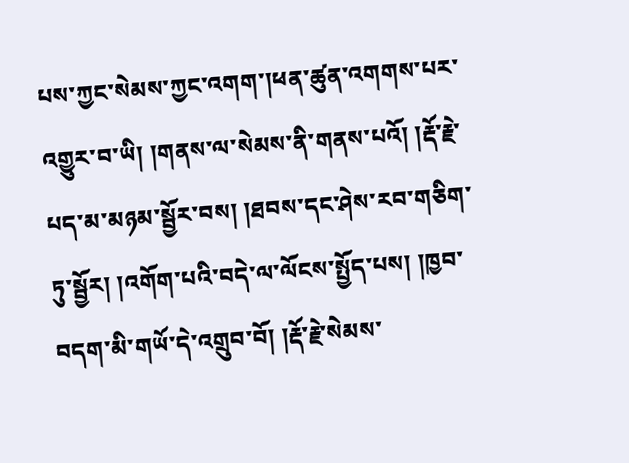པས་ཀྱང་སེམས་ཀྱང་འགག་།ཕན་ཚུན་འགགས་པར་འགྱུར་བ་ཡི། །གནས་ལ་སེམས་ནི་གནས་པའོ། །རྡོ་རྗེ་པད་མ་མཉམ་སྦྱོར་བས། །ཐབས་དང་ཤེས་རབ་གཅིག་ཏུ་སྦྱོར། །འགོག་པའི་བདེ་ལ་ལོངས་སྤྱོད་པས། །ཁྱབ་བདག་མི་གཡོ་དེ་འགྲུབ་བོ། །རྡོ་རྗེ་སེམས་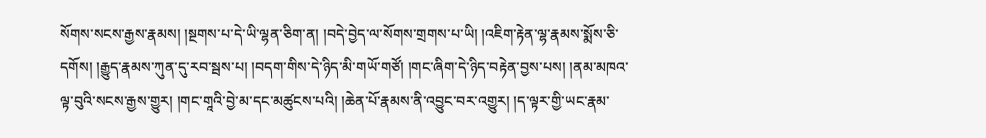སོགས་སངས་རྒྱས་རྣམས། །སྔགས་པ་དེ་ཡི་ལྷན་ཅིག་ན། །བདེ་བྱེད་ལ་སོགས་གྲགས་པ་ཡི། །འཇིག་རྟེན་ལྷ་རྣམས་སྨོས་ཅི་དགོས། །རྒྱུད་རྣམས་ཀུན་དུ་རབ་སྦས་པ། །བདག་གིས་དེ་ཉིད་མི་གཡོ་གཙོ། །གང་ཞིག་དེ་ཉིད་བརྟེན་བྱས་པས། །ནམ་མཁའ་ལྟ་བུའི་སངས་རྒྱས་གྱུར། །གང་གཱའི་བྱེ་མ་དང་མཚུངས་པའི། །ཆེན་པོ་རྣམས་ནི་འབྱུང་བར་འགྱུར། །ད་ལྟར་གྱི་ཡང་རྣམ་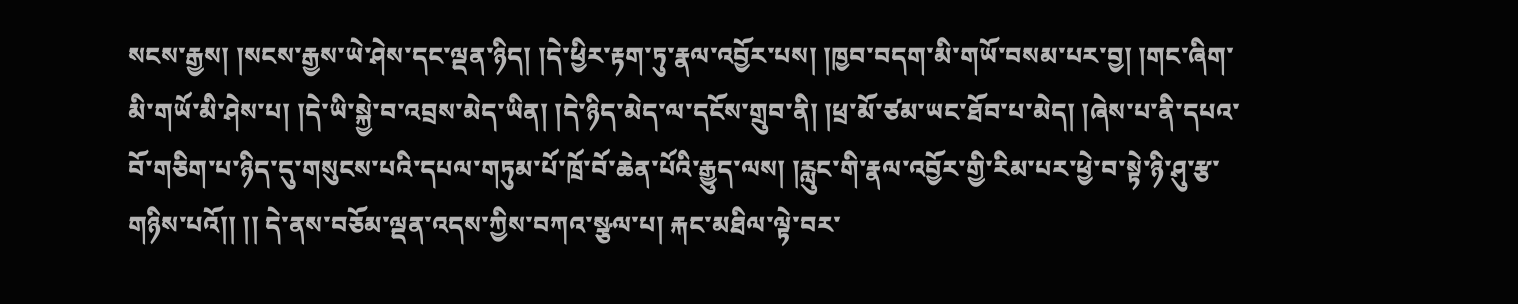སངས་རྒྱས། །སངས་རྒྱས་ཡེ་ཤེས་དང་ལྡན་ཉིད། །དེ་ཕྱིར་རྟག་ཏུ་རྣལ་འབྱོར་པས། །ཁྱབ་བདག་མི་གཡོ་བསམ་པར་བྱ། །གང་ཞིག་མི་གཡོ་མི་ཤེས་པ། །དེ་ཡི་སྐྱེ་བ་འབྲས་མེད་ཡིན། །དེ་ཉིད་མེད་ལ་དངོས་གྲུབ་ནི། །ཕྲ་མོ་ཙམ་ཡང་ཐོབ་པ་མེད། །ཞེས་པ་ནི་དཔའ་བོ་གཅིག་པ་ཉིད་དུ་གསུངས་པའི་དཔལ་གཏུམ་པོ་ཁྲོ་བོ་ཆེན་པོའི་རྒྱུད་ལས། །རླུང་གི་རྣལ་འབྱོར་གྱི་རིམ་པར་ཕྱེ་བ་སྟེ་ཉི་ཤུ་རྩ་གཉིས་པའོ།། །། དེ་ནས་བཅོམ་ལྡན་འདས་ཀྱིས་བཀའ་སྩལ་པ། རྐང་མཐིལ་ལྟེ་བར་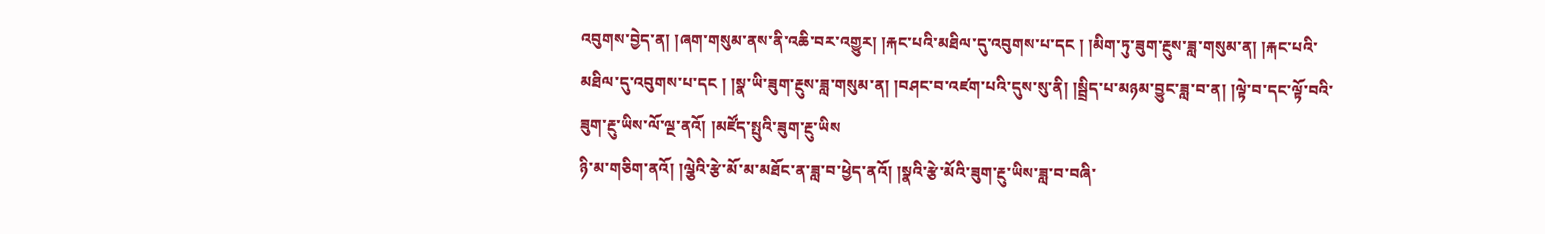འབུགས་བྱེད་ན། །ཞག་གསུམ་ནས་ནི་འཆི་བར་འགྱུར། །རྐང་པའི་མཐིལ་དུ་འབུགས་པ་དང ། །མིག་ཏུ་ཟུག་རྔུས་ཟླ་གསུམ་ན། །རྐང་པའི་མཐིལ་དུ་འབུགས་པ་དང ། །སྣ་ཡི་ཟུག་རྔུས་ཟླ་གསུམ་ན། །བཤང་བ་འཛག་པའི་དུས་སུ་ནི། །སྦྲིད་པ་མཉམ་བྱུང་ཟླ་བ་ན། །ལྟེ་བ་དང་ལྟོ་བའི་ཟུག་རྔུ་ཡིས་ལོ་ལྔ་ནའོ། །མཛོད་སྤུའི་ཟུག་རྔུ་ཡིས
ཉི་མ་གཅིག་ནའོ། །ལྕེའི་རྩེ་མོ་མ་མཐོང་ན་ཟླ་བ་ཕྱེད་ནའོ། །སྣའི་རྩེ་མོའི་ཟུག་རྔུ་ཡིས་ཟླ་བ་བཞི་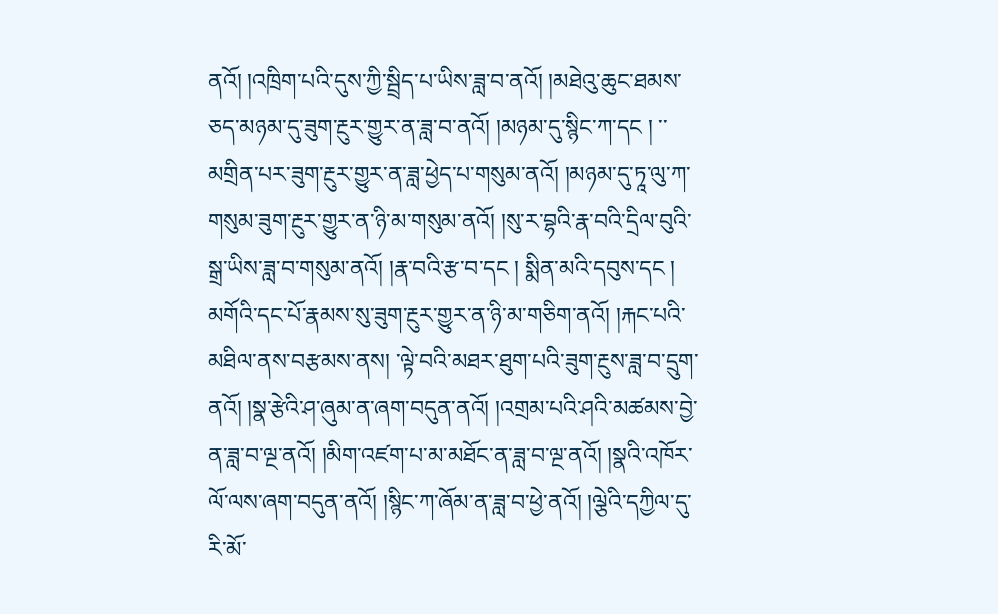ནའོ། །འཁྲིག་པའི་དུས་ཀྱི་སྦྲིད་པ་ཡིས་ཟླ་བ་ནའོ། །མཐེའུ་ཆུང་ཐམས་ཅད་མཉམ་དུ་ཟུག་རྔུར་གྱུར་ན་ཟླ་བ་ནའོ། །མཉམ་དུ་སྙིང་ཀ་དང ། ་་མགྲིན་པར་ཟུག་རྔུར་གྱུར་ན་ཟླ་ཕྱེད་པ་གསུམ་ནའོ། །མཉམ་དུ་ཏཱ་ལུ་ཀ་གསུམ་ཟུག་རྔུར་གྱུར་ན་ཉི་མ་གསུམ་ནའོ། །སུ་ར་བྷའི་རྣ་བའི་དྲིལ་བུའི་སྒྲ་ཡིས་ཟླ་བ་གསུམ་ནའོ། །རྣ་བའི་རྩ་བ་དང ། སྨིན་མའི་དབུས་དང ། མགོའི་དང་པོ་རྣམས་སུ་ཟུག་རྔུར་གྱུར་ན་ཉི་མ་གཅིག་ནའོ། །རྐང་པའི་མཐིལ་ནས་བརྩམས་ནས། ་ལྟེ་བའི་མཐར་ཐུག་པའི་ཟུག་རྔུས་ཟླ་བ་དྲུག་ནའོ། །སྣ་རྩེའི་ཤ་ཞུམ་ན་ཞག་བདུན་ནའོ། །འགྲམ་པའི་ཤའི་མཚམས་བྱེ་ན་ཟླ་བ་ལྔ་ནའོ། །མིག་འཛག་པ་མ་མཐོང་ན་ཟླ་བ་ལྔ་ནའོ། །སྣའི་འཁོར་ལོ་ལས་ཞག་བདུན་ནའོ། །སྙིང་ཀ་ཞོམ་ན་ཟླ་བ་ཕྱེ་ནའོ། །ལྕེའི་དཀྱིལ་དུ་རི་མོ་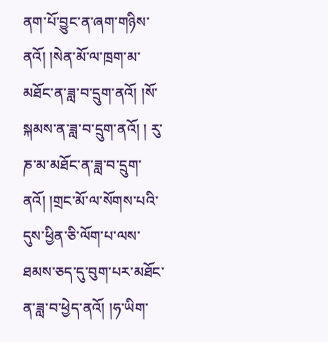ནག་པོ་བྱུང་ན་ཞག་གཉིས་ནའོ། །སེན་མོ་ལ་ཁྲག་མ་མཐོང་ན་ཟླ་བ་དྲུག་ནའོ། །སོ་སྐམས་ན་ཟླ་བ་དྲུག་ནའོ། ། རུ་ཎ་མ་མཐོང་ན་ཟླ་བ་དྲུག་ནའོ། །གྲང་མོ་ལ་སོགས་པའི་དུས་ཕྱིན་ཅི་ལོག་པ་ལས་ཐམས་ཅད་དུ་བུག་པར་མཐོང་ན་ཟླ་བ་ཕྱེད་ནའོ། །ཧ་ཡིག་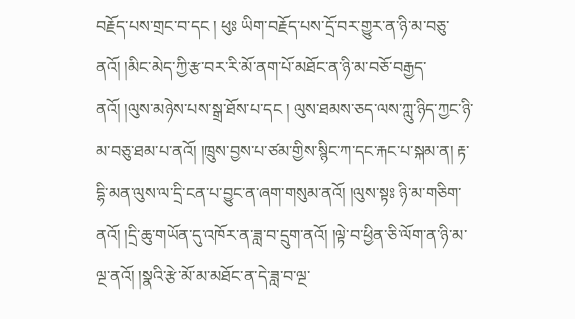བརྗོད་པས་གྲང་བ་དང ། ཕུཿ ཡིག་བརྗོད་པས་དྲོ་བར་གྱུར་ན་ཉི་མ་བཅུ་ནའོ། །མིང་མེད་ཀྱི་རྩ་བར་རི་མོ་ནག་པོ་མཐོང་ན་ཉི་མ་བཅོ་བརྒྱད་ནའོ། །ལུས་མཉེས་པས་སྒྲ་ཐོས་པ་དང ། ལུས་ཐམས་ཅད་ལས་ཀླུ་ཉིད་ཀྱང་ཉི་མ་བཅུ་ཐམ་པ་ནའོ། །ཁྲུས་བྱས་པ་ཙམ་གྱིས་སྙིང་ཀ་དང་རྐང་པ་སྐམ་ན། རྟ་དྷི་མན་ལུས་ལ་དྲི་ངན་པ་བྱུང་ན་ཞག་གསུམ་ནའོ། །ལུས་སྟཿ ཉི་མ་གཅིག་ནའོ། །དྲི་ཆུ་གཡོན་དུ་འཁོར་ན་ཟླ་བ་དྲུག་ནའོ། །ལྟེ་བ་ཕྱིན་ཅི་ལོག་ན་ཉི་མ་ལྔ་ནའོ། །སྣའི་རྩེ་མོ་མ་མཐོང་ན་དེ་ཟླ་བ་ལྔ་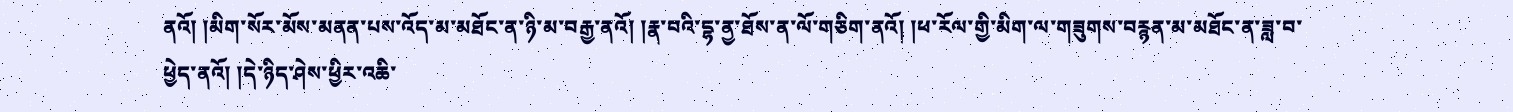ནའོ། །མིག་སོར་མོས་མནན་པས་འོད་མ་མཐོང་ན་ཉི་མ་བརྒྱ་ནའོ། །རྣ་བའི་དྷ་ནྱ་ཐོས་ན་ལོ་གཅིག་ནའོ། །ཕ་རོལ་གྱི་མིག་ལ་གཟུགས་བརྙན་མ་མཐོང་ན་ཟླ་བ་ཕྱེད་ནའོ། །དེ་ཉིད་ཤེས་ཕྱིར་འཆི་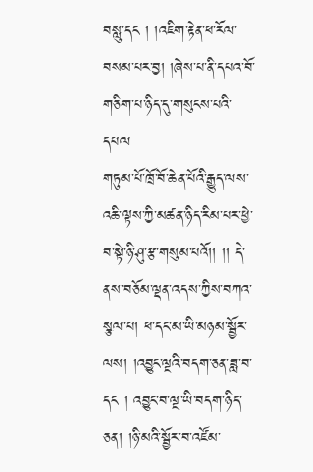བསླུ་དང ། །འཇིག་རྟེན་ཕ་རོལ་བསམ་པར་བྱ། །ཞེས་པ་ནི་དཔའ་བོ་གཅིག་པ་ཉིད་དུ་གསུངས་པའི་དཔལ
གཏུམ་པོ་ཁྲོ་བོ་ཆེན་པོའི་རྒྱུད་ལས་འཆི་ལྟས་ཀྱི་མཚན་ཉིད་རིམ་པར་ཕྱེ་བ་སྟེ་ཉི་ཤུ་རྩ་གསུམ་པའོ།། །། དེ་ནས་བཅོམ་ལྡན་འདས་ཀྱིས་བཀའ་སྩལ་པ། ཕ་དང་མ་ཡི་མཉམ་སྦྱོར་ལས། །འབྱུང་ལྔའི་བདག་ཅན་ཟླ་བ་དང ། འབྱུང་བ་ལྔ་ཡི་བདག་ཉིད་ཅན། །ཉི་མའི་སྦྱོར་བ་འཛོམ་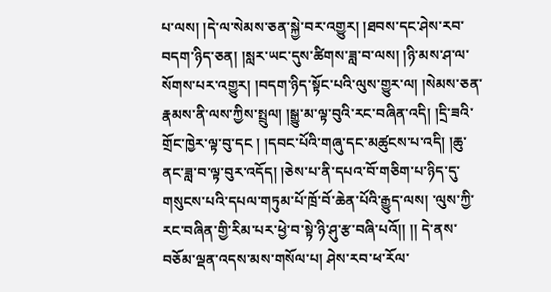པ་ལས། །དེ་ལ་སེམས་ཅན་སྐྱེ་བར་འགྱུར། །ཐབས་དང་ཤེས་རབ་བདག་ཉིད་ཅན། །སླར་ཡང་དུས་ཚིགས་ཟླ་བ་ལས། །ཉི་མས་ཤ་ལ་སོགས་པར་འགྱུར། །བདག་ཉིད་སྟོང་པའི་ལུས་གྱུར་ལ། །སེམས་ཅན་རྣམས་ནི་ལས་ཀྱིས་སྤྲུལ། །སྒྱུ་མ་ལྟ་བུའི་རང་བཞིན་འདི། །དྲི་ཟའི་གྲོང་ཁྱེར་ལྟ་བུ་དང ། །དབང་པོའི་གཞུ་དང་མཚུངས་པ་འདི། །ཆུ་ནང་ཟླ་བ་ལྟ་བུར་འདོད། །ཅེས་པ་ནི་དཔའ་བོ་གཅིག་པ་ཉིད་དུ་གསུངས་པའི་དཔལ་གཏུམ་པོ་ཁྲོ་བོ་ཆེན་པོའི་རྒྱུད་ལས། ་ལུས་ཀྱི་རང་བཞིན་གྱི་རིམ་པར་ཕྱེ་བ་སྟེ་ཉི་ཤུ་རྩ་བཞི་པའོ།། །། དེ་ནས་བཅོམ་ལྡན་འདས་མས་གསོལ་པ། ཤེས་རབ་ཕ་རོལ་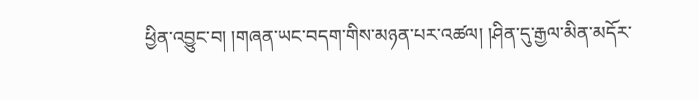ཕྱིན་འབྱུང་བ། །གཞན་ཡང་བདག་གིས་མཉན་པར་འཚལ། །ཤིན་དུ་རྒྱལ་མིན་མདོར་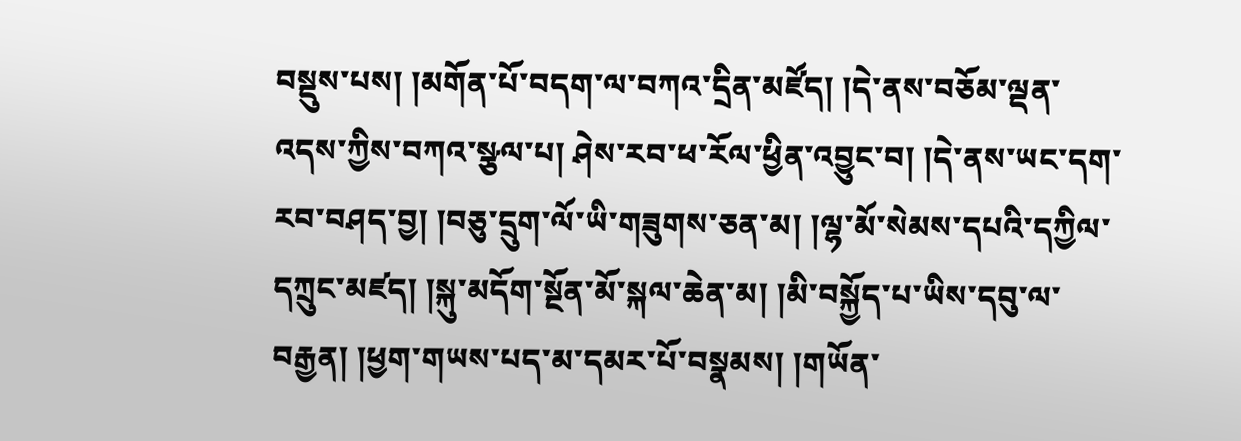བསྡུས་པས། །མགོན་པོ་བདག་ལ་བཀའ་དྲིན་མཛོད། །དེ་ནས་བཅོམ་ལྡན་འདས་ཀྱིས་བཀའ་སྩལ་པ། ཤེས་རབ་ཕ་རོལ་ཕྱིན་འབྱུང་བ། །དེ་ནས་ཡང་དག་རབ་བཤད་བྱ། །བཅུ་དྲུག་ལོ་ཡི་གཟུགས་ཅན་མ། །ལྷ་མོ་སེམས་དཔའི་དཀྱིལ་དཀྲུང་མཛད། །སྐུ་མདོག་སྔོན་མོ་སྐལ་ཆེན་མ། །མི་བསྐྱོད་པ་ཡིས་དབུ་ལ་བརྒྱན། །ཕྱག་གཡས་པད་མ་དམར་པོ་བསྣམས། །གཡོན་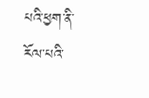པའི་ཕྱག་ནི་རོལ་པའི་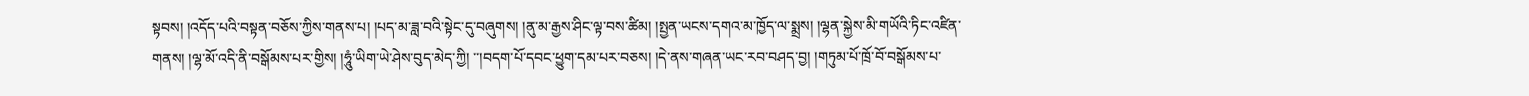སྟབས། །འདོད་པའི་བསྟན་བཅོས་ཀྱིས་གནས་པ། །པད་མ་ཟླ་བའི་སྟེང་དུ་བཞུགས། །ནུ་མ་རྒྱས་ཤིང་ལྟ་བས་ཚིམ། །སྤྱན་ཡངས་དགའ་མ་ཁྱོད་ལ་སྨྲས། །ལྷན་སྐྱེས་མི་གཡོའི་ཏིང་འཛིན་གནས། །ལྷ་མོ་འདི་ནི་བསྒོམས་པར་གྱིས། །ཧཱུཾ་ཡིག་ཡེ་ཤེས་བུད་མེད་ཀྱི། ་་།བདག་པོ་དབང་ཕྱུག་དམ་པར་བཅས། །དེ་ནས་གཞན་ཡང་རབ་བཤད་བྱ། །གཏུམ་པོ་ཁྲོ་བོ་བསྒོམས་པ་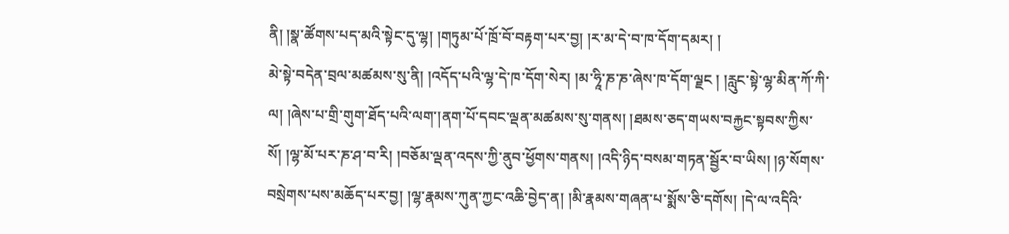ནི། །སྣ་ཚོགས་པད་མའི་སྟེང་དུ་ལྷ། །གཏུམ་པོ་ཁྲོ་བོ་བརྟག་པར་བྱ། །ར་མ་དེ་བ་ཁ་དོག་དམར། །
མེ་སྟེ་བདེན་བྲལ་མཚམས་སུ་ནི། །འདོད་པའི་ལྷ་དེ་ཁ་དོག་སེར། །མ་ཧཱི་ཎ་ཎ་ཞེས་ཁ་དོག་ལྗང ། །རླུང་སྟེ་ལྷ་མིན་ཀོ་ཀི་ལ། །ཞེས་པ་གྲི་གུག་ཐོད་པའི་ལག་།ནག་པོ་དབང་ལྡན་མཚམས་སུ་གནས། །ཐམས་ཅད་གཡས་བརྐྱང་སྟབས་ཀྱིས་སོ། །ལྷ་མོ་པར་ཎ་ཤ་བ་རི། །བཅོམ་ལྡན་འདས་ཀྱི་ནུབ་ཕྱོགས་གནས། །འདི་ཉིད་བསམ་གཏན་སྦྱོར་བ་ཡིས། །ཉ་སོགས་བསྲེགས་པས་མཆོད་པར་བྱ། །ལྷ་རྣམས་ཀུན་ཀྱང་འཆི་བྱེད་ན། །མི་རྣམས་གཞན་པ་སྨོས་ཅི་དགོས། །དེ་ལ་འདིའི་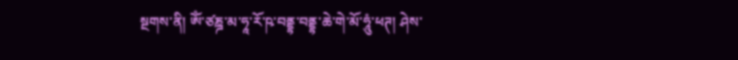སྔགས་ནི། ཨོཾ་ཙཎྜ་མ་ཧཱ་རོ་ཥ་བནྡྷ་བནྡྷ་ཆེ་གེ་མོ་ཧཱུཾ་ཕཊ། ཤེས་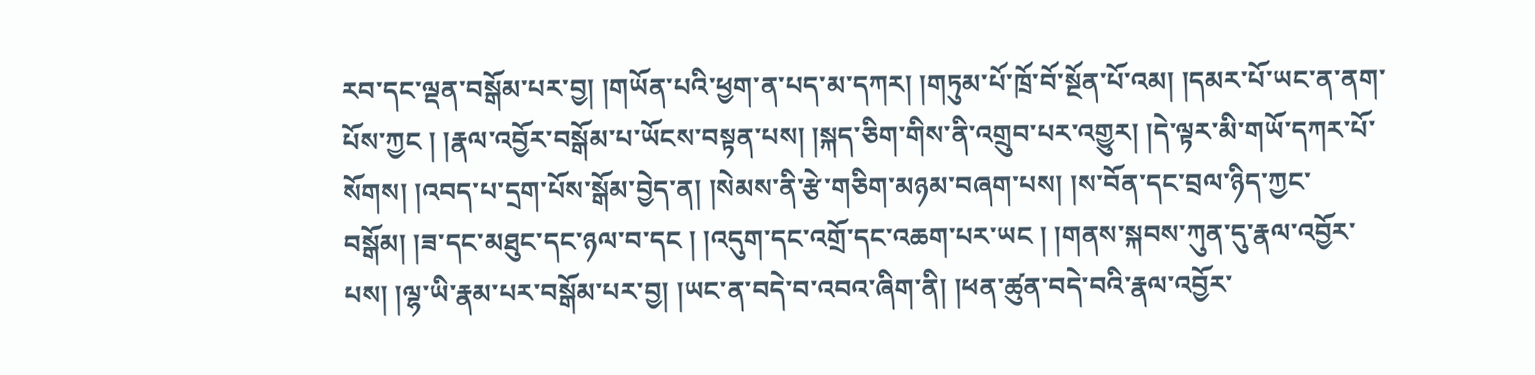རབ་དང་ལྡན་བསྒོམ་པར་བྱ། །གཡོན་པའི་ཕྱག་ན་པད་མ་དཀར། །གཏུམ་པོ་ཁྲོ་བོ་སྔོན་པོ་འམ། །དམར་པོ་ཡང་ན་ནག་པོས་ཀྱང ། །རྣལ་འབྱོར་བསྒོམ་པ་ཡོངས་བསྟན་པས། །སྐད་ཅིག་གིས་ནི་འགྲུབ་པར་འགྱུར། །དེ་ལྟར་མི་གཡོ་དཀར་པོ་སོགས། །འབད་པ་དྲག་པོས་སྒོམ་བྱེད་ན། །སེམས་ནི་རྩེ་གཅིག་མཉམ་བཞག་པས། །ས་བོན་དང་བྲལ་ཉིད་ཀྱང་བསྒོམ། །ཟ་དང་མཐུང་དང་ཉལ་བ་དང ། །འདུག་དང་འགྲོ་དང་འཆག་པར་ཡང ། །གནས་སྐབས་ཀུན་དུ་རྣལ་འབྱོར་པས། །ལྷ་ཡི་རྣམ་པར་བསྒོམ་པར་བྱ། །ཡང་ན་བདེ་བ་འབའ་ཞིག་ནི། །ཕན་ཚུན་བདེ་བའི་རྣལ་འབྱོར་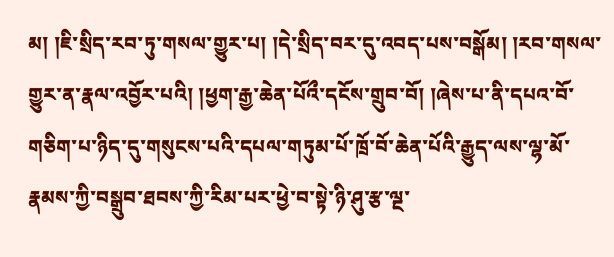མ། །ཇི་སྲིད་རབ་ཏུ་གསལ་གྱུར་པ། །དེ་སྲིད་བར་དུ་འབད་པས་བསྒོམ། །རབ་གསལ་གྱུར་ན་རྣལ་འབྱོར་པའི། །ཕྱག་རྒྱ་ཆེན་པོའྀ་དངོས་གྲུབ་བོ། །ཞེས་པ་ནི་དཔའ་བོ་གཅིག་པ་ཉིད་དུ་གསུངས་པའི་དཔལ་གཏུམ་པོ་ཁྲོ་བོ་ཆེན་པོའི་རྒྱུད་ལས་ལྷ་མོ་རྣམས་ཀྱི་བསྒྲུབ་ཐབས་ཀྱི་རིམ་པར་ཕྱེ་བ་སྟེ་ཉི་ཤུ་རྩ་ལྔ་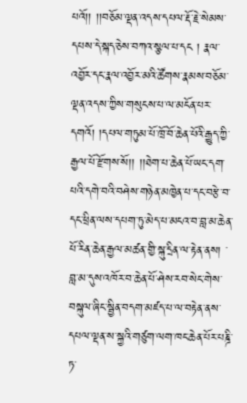པའོ།། །།བཅོམ་ལྡན་འདས་དཔལ་རྡོ་རྗེ་སེམས་དཔས་དེ་སྐད་ཅེས་བཀའ་སྩལ་པ་དང ། རྣལ་འབྱོར་དང་རྣལ་འབྱོར་མའི་ཚོགས་རྣམས་བཅོམ་ལྡན་འདས་ཀྱིས་གསུངས་པ་ལ་མངོན་པར་དགའོ། །དཔལ་གཏུམ་པོ་ཁྲོ་བོ་ཆེན་པོའི་རྒྱུད་ཀྱི་རྒྱལ་པོ་རྫོགས་སོ།། །།ཐེག་པ་ཆེན་པོ་ཡང་དག་པའི་དགེ་བའི་བཤེས་གཉེན་མཁྱེན་པ་དང་བརྩེ་བ་དང་ཕྲིན་ལས་དཔག་ཏུ་མེད་པ་མངའ་བ་བླ་མ་ཆེན་པོ་རིན་ཆེན་རྒྱལ་མཚན་གྱི་སྐུ་དྲིན་ལ་རྟེན་ནས། ་བླ་མ་དུས་འཁོར་བ་ཆེན་པོ་ཤེས་རབ་སེང་གེས་བསྐུལ་ཞིང་སྦྱིན་བདག་མཛད་པ་ལ་བརྟེན་ནས་དཔལ་ལྡན་ས་སྐྱའི་གཙུག་ལག་ཁང་ཆེན་པོར་པཎྜི་ཏ་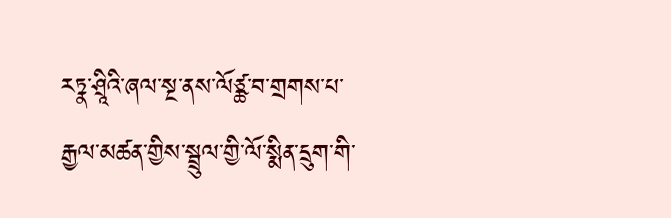རཏྣ་ཤྲཱིའི་ཞལ་སྔ་ནས་ལོཙྪ་བ་གྲགས་པ་རྒྱལ་མཚན་གྱིས་སྦྲུལ་གྱི་ལོ་སྨིན་དྲུག་གི་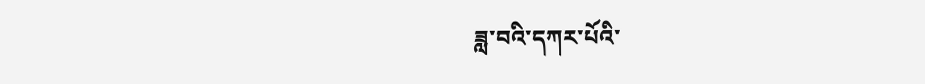ཟླ་བའི་དཀར་པོའི་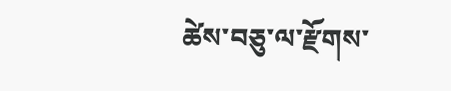ཚེས་བཅུ་ལ་རྫོགས་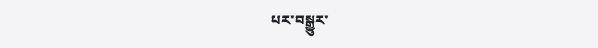པར་བསྒྱུར་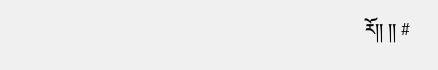རོ།། །། #